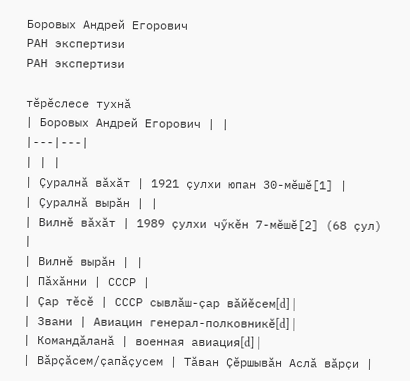Боровых Андрей Егорович
РАН экспертизи
РАН экспертизи

тӗрӗслесе тухнӑ
| Боровых Андрей Егорович | |
|---|---|
| | |
| Ҫуралнӑ вӑхӑт | 1921 ҫулхи юпан 30-мӗшӗ[1] |
| Ҫуралнӑ вырӑн | |
| Вилнӗ вӑхӑт | 1989 ҫулхи чӳкӗн 7-мӗшӗ[2] (68 ҫул) |
| Вилнӗ вырӑн | |
| Пӑхӑнни | СССР |
| Ҫар тӗсӗ | СССР сывлӑш-ҫар вӑйӗсем[d] |
| Звани | Авиацин генерал-полковникӗ[d] |
| Командӑланӑ | военная авиация[d] |
| Вӑрҫӑсем/ҫапӑҫусем | Тӑван Ҫӗршывӑн Аслӑ вӑрҫи |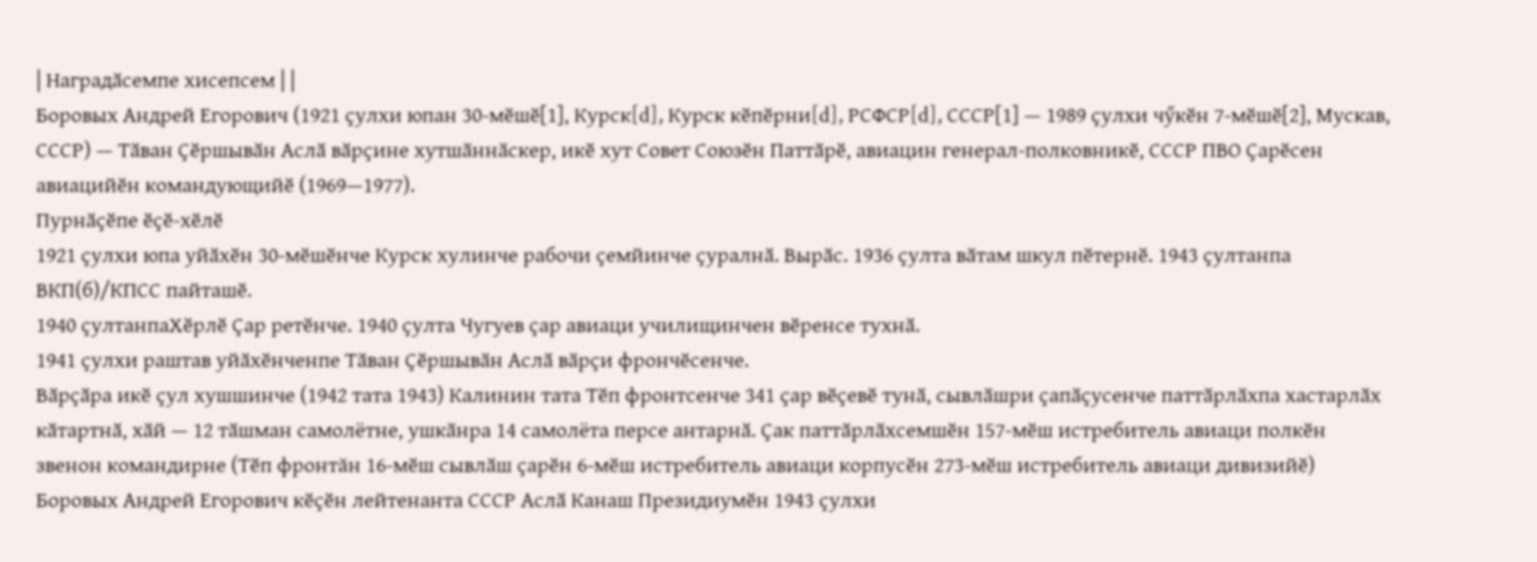| Наградӑсемпе хисепсем | |
Боровых Андрей Егорович (1921 ҫулхи юпан 30-мӗшӗ[1], Курск[d], Курск кӗпӗрни[d], РСФСР[d], СССР[1] — 1989 ҫулхи чӳкӗн 7-мӗшӗ[2], Мускав, СССР) — Тӑван Ҫӗршывӑн Аслӑ вӑрҫине хутшӑннӑскер, икӗ хут Совет Союзӗн Паттӑрӗ, авиацин генерал-полковникӗ, СССР ПВО Ҫарӗсен авиацийӗн командующийӗ (1969—1977).
Пурнӑҫӗпе ӗҫӗ-хӗлӗ
1921 ҫулхи юпа уйӑхӗн 30-мӗшӗнче Курск хулинче рабочи ҫемйинче ҫуралнӑ. Вырӑс. 1936 ҫулта вӑтам шкул пӗтернӗ. 1943 ҫултанпа ВКП(б)/КПСС пайташӗ.
1940 ҫултанпаХӗрлӗ Ҫар ретӗнче. 1940 ҫулта Чугуев ҫар авиаци училищинчен вӗренсе тухнӑ.
1941 ҫулхи раштав уйӑхӗнченпе Тӑван Ҫӗршывӑн Аслӑ вӑрҫи фрончӗсенче.
Вӑрҫӑра икӗ ҫул хушшинче (1942 тата 1943) Калинин тата Тӗп фронтсенче 341 ҫар вӗҫевӗ тунӑ, сывлӑшри ҫапӑҫусенче паттӑрлӑхпа хастарлӑх кӑтартнӑ, хӑй — 12 тӑшман самолётне, ушкӑнра 14 самолёта персе антарнӑ. Ҫак паттӑрлӑхсемшӗн 157-мӗш истребитель авиаци полкӗн звенон командирне (Тӗп фронтăн 16-мӗш сывлӑш ҫарӗн 6-мӗш истребитель авиаци корпусӗн 273-мӗш истребитель авиаци дивизийӗ) Боровых Андрей Егорович кӗҫӗн лейтенанта СССР Аслӑ Канаш Президиумӗн 1943 ҫулхи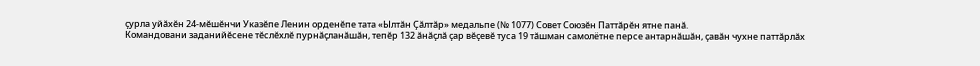ҫурла уйӑхӗн 24-мӗшӗнчи Указӗпе Ленин орденӗпе тата «Ылтӑн Ҫӑлтӑр» медальпе (№ 1077) Совет Союзӗн Паттӑрӗн ятне панӑ.
Командовани заданийӗсене тӗслӗхлӗ пурнӑҫланӑшӑн, тепӗр 132 ӑнӑҫлӑ ҫар вӗҫевӗ туса 19 тӑшман самолётне персе антарнӑшӑн, ҫавӑн чухне паттӑрлӑх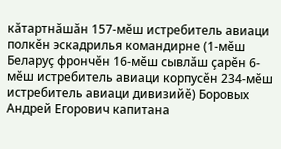кӑтартнӑшӑн 157-мӗш истребитель авиаци полкӗн эскадрилья командирне (1-мӗш Беларуç фрончӗн 16-мӗш сывлӑш ҫарӗн 6-мӗш истребитель авиаци корпусӗн 234-мӗш истребитель авиаци дивизийӗ) Боровых Андрей Егорович капитана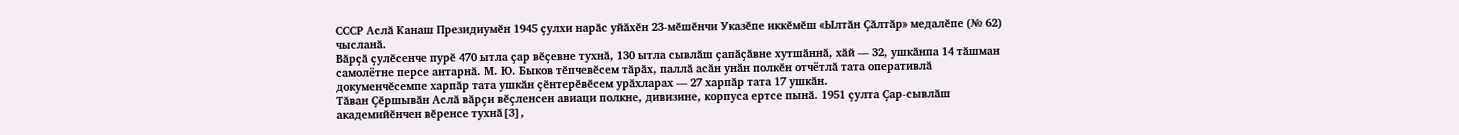СССР Аслӑ Канаш Президиумӗн 1945 ҫулхи нарӑс уйӑхӗн 23-мӗшӗнчи Указӗпе иккӗмӗш «Ылтӑн Ҫӑлтӑр» медалӗпе (№ 62) чысланӑ.
Вӑрҫӑ ҫулӗсенче пурӗ 470 ытла ҫар вӗҫевне тухнӑ, 130 ытла сывлӑш ҫапӑҫӑвне хутшӑннӑ, хӑй — 32, ушкӑнпа 14 тӑшман самолётне персе антарнӑ. М. Ю. Быков тӗпчевӗсем тӑрӑх, паллӑ асӑн унӑн полкӗн отчётлӑ тата оперативлӑ докуменчӗсемпе харпӑр тата ушкӑн ҫӗнтерӗвӗсем урӑхларах — 27 харпӑр тата 17 ушкӑн.
Тӑван Ҫӗршывӑн Аслӑ вӑрҫи вӗҫленсен авиаци полкне, дивизине, корпуса ертсе пынӑ. 1951 ҫулта Ҫар-сывлӑш академийӗнчен вӗренсе тухнӑ[3],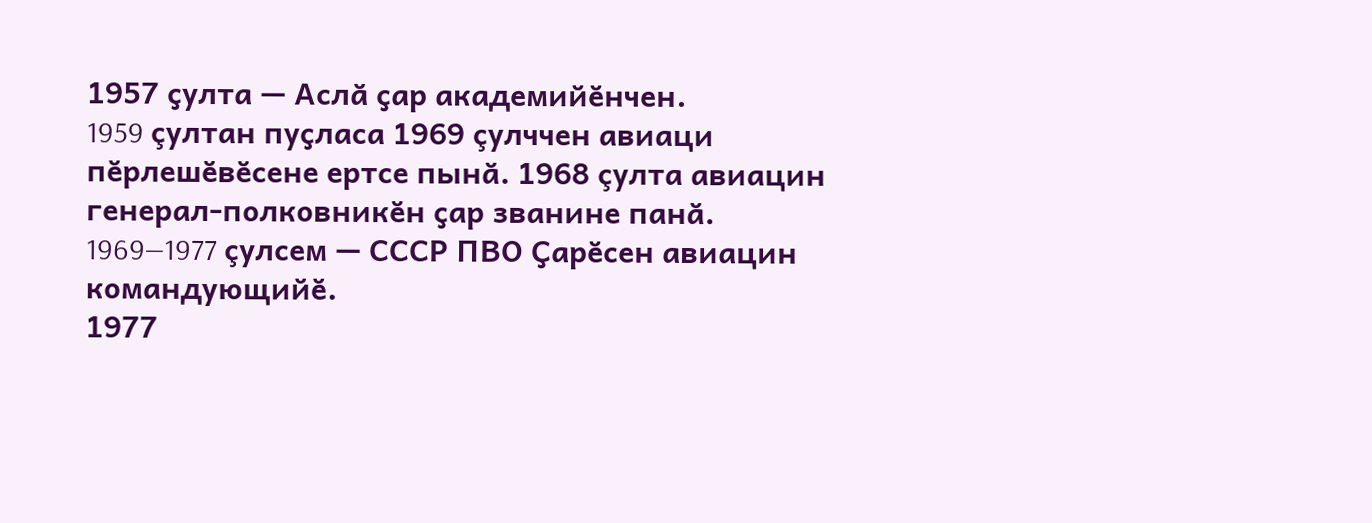1957 ҫулта — Аслӑ ҫар академийӗнчен.
1959 çултан пуҫласа 1969 çулччен авиаци пӗрлешӗвӗсене ертсе пынӑ. 1968 çулта авиацин генерал-полковникӗн ҫар званине панӑ. 1969—1977 çулсем — СССР ПВО Ҫарӗсен авиацин командующийӗ.
1977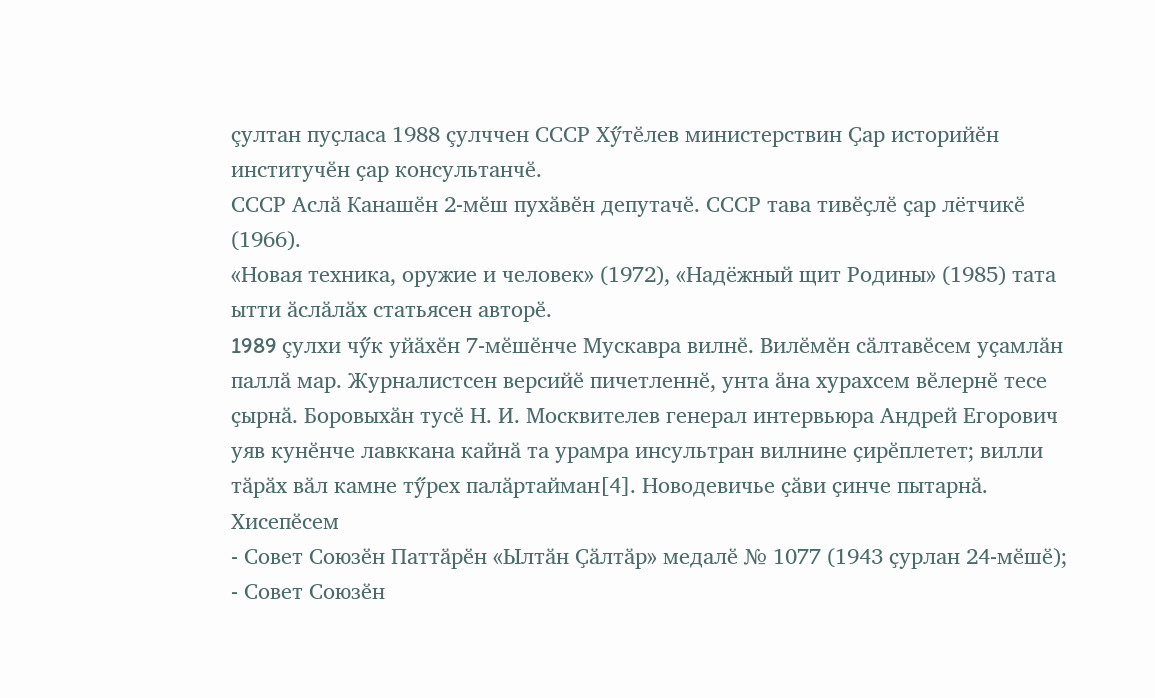çултан пуҫласа 1988 çулччен СССР Хӳтӗлев министерствин Ҫар историйӗн институчӗн ҫар консультанчӗ.
СССР Аслӑ Канашӗн 2-мӗш пухӑвӗн депутачӗ. СССР тава тивӗҫлӗ ҫар лётчикӗ (1966).
«Новая техника, оружие и человек» (1972), «Надёжный щит Родины» (1985) тата ытти ӑслӑлӑх статьясен авторӗ.
1989 çулхи чӳк уйӑхӗн 7-мӗшӗнче Мускавра вилнӗ. Вилӗмӗн сӑлтавӗсем уҫамлӑн паллӑ мар. Журналистсен версийӗ пичетленнӗ, унта ӑна хурахсем вӗлернӗ тесе ҫырнӑ. Боровыхӑн тусӗ Н. И. Москвителев генерал интервьюра Андрей Егорович уяв кунӗнче лавккана кайнӑ та урамра инсультран вилнине ҫирӗплетет; вилли тӑрӑх вӑл камне тӳрех палӑртайман[4]. Новодевичье ҫӑви ҫинче пытарнӑ.
Хисепӗсем
- Совет Союзӗн Паттӑрӗн «Ылтӑн Ҫӑлтӑр» медалӗ № 1077 (1943 ҫурлан 24-мӗшӗ);
- Совет Союзӗн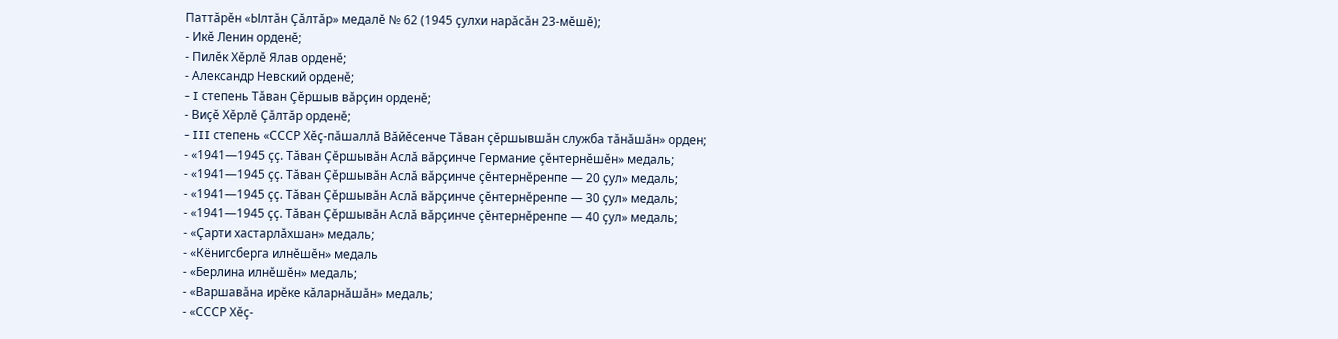Паттӑрӗн «Ылтӑн Ҫӑлтӑр» медалӗ № 62 (1945 ҫулхи нарӑсӑн 23-мӗшӗ);
- Икӗ Ленин орденӗ;
- Пилӗк Хӗрлӗ Ялав орденӗ;
- Александр Невский орденӗ;
- I степень Тӑван Çӗршыв вӑрҫин орденӗ;
- Виҫӗ Хӗрлӗ Ҫӑлтӑр орденӗ;
- III степень «СССР Хӗҫ-пӑшаллӑ Вӑйӗсенче Тӑван ҫӗршывшӑн служба тӑнӑшӑн» орден;
- «1941—1945 ҫҫ. Тӑван Ҫӗршывӑн Аслӑ вӑрҫинче Германие ҫӗнтернӗшӗн» медаль;
- «1941—1945 ҫҫ. Тӑван Ҫӗршывӑн Аслӑ вӑрҫинче ҫӗнтернӗренпе — 20 ҫул» медаль;
- «1941—1945 ҫҫ. Тӑван Ҫӗршывӑн Аслӑ вӑрҫинче ҫӗнтернӗренпе — 30 ҫул» медаль;
- «1941—1945 ҫҫ. Тӑван Ҫӗршывӑн Аслӑ вӑрҫинче ҫӗнтернӗренпе — 40 ҫул» медаль;
- «Ҫарти хастарлӑхшан» медаль;
- «Кёнигсберга илнӗшӗн» медаль
- «Берлина илнӗшӗн» медаль;
- «Варшавӑна ирӗке кӑларнӑшӑн» медаль;
- «СССР Хӗҫ-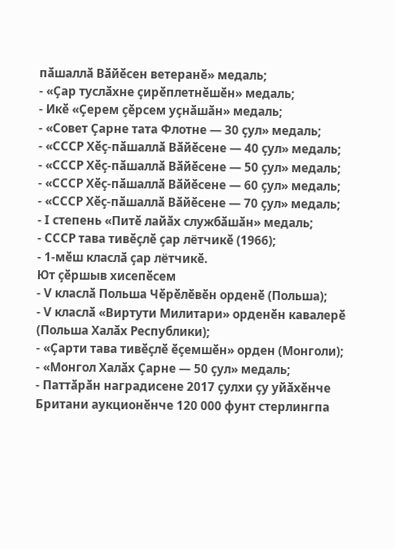пӑшаллӑ Вӑйӗсен ветеранӗ» медаль;
- «Ҫар туслӑхне ҫирӗплетнӗшӗн» медаль;
- Икӗ «Ҫерем ҫӗрсем уҫнӑшӑн» медаль;
- «Совет Ҫарне тата Флотне — 30 ҫул» медаль;
- «СССР Хӗҫ-пӑшаллӑ Вӑйӗсене — 40 ҫул» медаль;
- «СССР Хӗҫ-пӑшаллӑ Вӑйӗсене — 50 ҫул» медаль;
- «СССР Хӗҫ-пӑшаллӑ Вӑйӗсене — 60 ҫул» медаль;
- «СССР Хӗҫ-пӑшаллӑ Вӑйӗсене — 70 ҫул» медаль;
- I степень «Питӗ лайӑх службӑшӑн» медаль;
- СССР тава тивӗҫлӗ ҫар лётчикӗ (1966);
- 1-мӗш класлӑ ҫар лётчикӗ.
Ют ҫӗршыв хисепӗсем
- V класлӑ Польша Чӗрӗлӗвӗн орденӗ (Польша);
- V класлӑ «Виртути Милитари» орденӗн кавалерӗ (Польша Халӑх Республики);
- «Ҫарти тава тивӗҫлӗ ӗҫемшӗн» орден (Монголи);
- «Монгол Халӑх Ҫарне — 50 ҫул» медаль;
- Паттӑрӑн наградисене 2017 ҫулхи ҫу уйӑхӗнче Британи аукционӗнче 120 000 фунт стерлингпа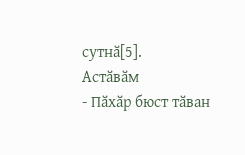сутнӑ[5].
Астӑвӑм
- Пӑхӑр бюст тӑван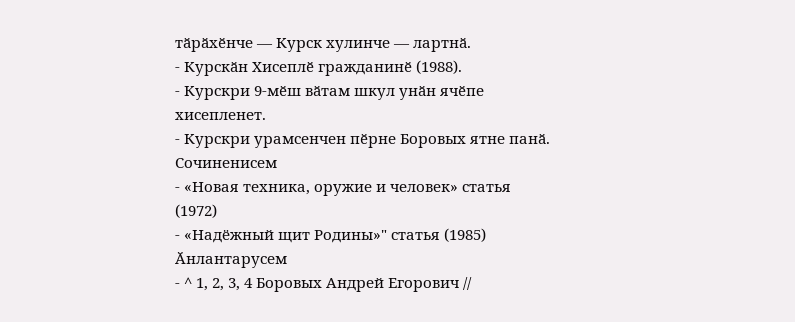тӑрӑхӗнче — Курск хулинче — лартнӑ.
- Курскӑн Хисеплӗ гражданинӗ (1988).
- Курскри 9-мӗш вӑтам шкул унӑн ячӗпе хисепленет.
- Курскри урамсенчен пӗрне Боровых ятне панӑ.
Сочиненисем
- «Новая техника, оружие и человек» статья (1972)
- «Надёжный щит Родины»" статья (1985)
Ӑнлантарусем
- ^ 1, 2, 3, 4 Боровых Андрей Егорович //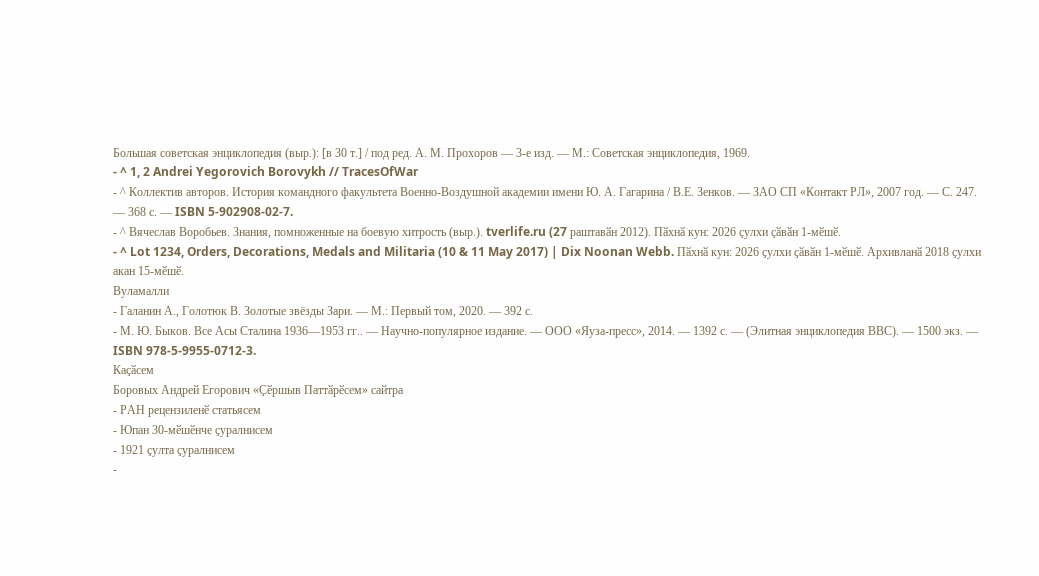Большая советская энциклопедия (выр.): [в 30 т.] / под ред. А. М. Прохоров — 3-е изд. — М.: Советская энциклопедия, 1969.
- ^ 1, 2 Andrei Yegorovich Borovykh // TracesOfWar
- ^ Коллектив авторов. История командного факультета Военно-Воздушной академии имени Ю. А. Гагарина / В.Е. Зенков. — ЗАО СП «Контакт РЛ», 2007 год. — С. 247. — 368 с. — ISBN 5-902908-02-7.
- ^ Вячеслав Воробьев. Знания, помноженные на боевую хитрость (выр.). tverlife.ru (27 раштавӑн 2012). Пӑхнӑ кун: 2026 ҫулхи ҫӑвӑн 1-мӗшӗ.
- ^ Lot 1234, Orders, Decorations, Medals and Militaria (10 & 11 May 2017) | Dix Noonan Webb. Пӑхнӑ кун: 2026 ҫулхи ҫӑвӑн 1-мӗшӗ. Архивланӑ 2018 ҫулхи акан 15-мӗшӗ.
Вуламалли
- Галанин А., Голотюк В. Золотые звёзды Зари. — М.: Первый том, 2020. — 392 с.
- М. Ю. Быков. Все Асы Сталина 1936—1953 гг.. — Научно-популярное издание. — ООО «Яуза-пресс», 2014. — 1392 с. — (Элитная энциклопедия ВВС). — 1500 экз. — ISBN 978-5-9955-0712-3.
Каҫӑсем
Боровых Андрей Егорович «Ҫӗршыв Паттӑрӗсем» сайтра
- РАН рецензиленӗ статьясем
- Юпан 30-мӗшӗнче ҫуралнисем
- 1921 ҫулта ҫуралнисем
-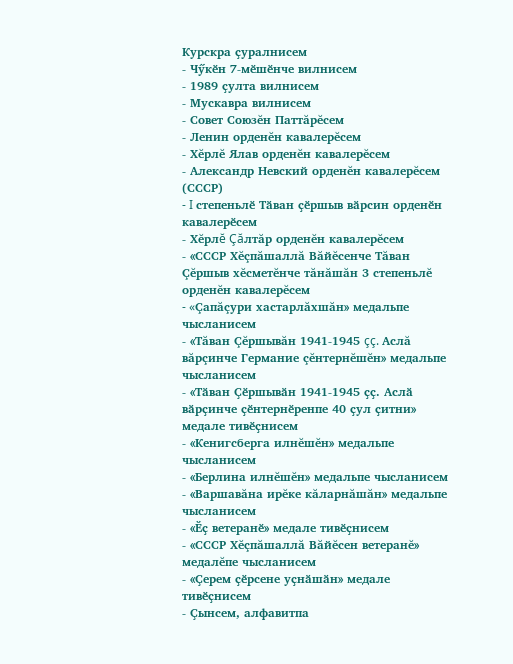Курскра ҫуралнисем
- Чӳкӗн 7-мӗшӗнче вилнисем
- 1989 ҫулта вилнисем
- Мускавра вилнисем
- Совет Союзĕн Паттăрĕсем
- Ленин орденĕн кавалерĕсем
- Хĕрлĕ Ялав орденĕн кавалерĕсем
- Александр Невский орденĕн кавалерĕсем (СССР)
- I степеньлӗ Тӑван ҫӗршыв вӑрсин орденӗн кавалерӗсем
- Хĕрлĕ Çăлтăр орденĕн кавалерĕсем
- «СССР Хĕçпăшаллă Вăйĕсенче Тăван Çĕршыв хĕсметĕнче тăнăшăн 3 степеньлĕ орденĕн кавалерĕсем
- «Çапăçури хастарлăхшăн» медальпе чысланисем
- «Тăван Çĕршывăн 1941-1945 çç. Аслă вăрçинче Германие çĕнтернĕшĕн» медальпе чысланисем
- «Тӑван Ҫӗршывӑн 1941-1945 ҫҫ. Аслӑ вӑрҫинче ҫӗнтернӗренпе 40 ҫул ҫитни» медале тивӗҫнисем
- «Кенигсберга илнĕшĕн» медальпе чысланисем
- «Берлина илнĕшĕн» медальпе чысланисем
- «Варшавăна ирĕке кăларнăшăн» медальпе чысланисем
- «Ӗҫ ветеранӗ» медале тивӗҫнисем
- «СССР Хĕçпăшаллă Вăйĕсен ветеранĕ» медалĕпе чысланисем
- «Ҫерем ҫӗрсене уҫнӑшӑн» медале тивӗҫнисем
- Ҫынсем, алфавитпа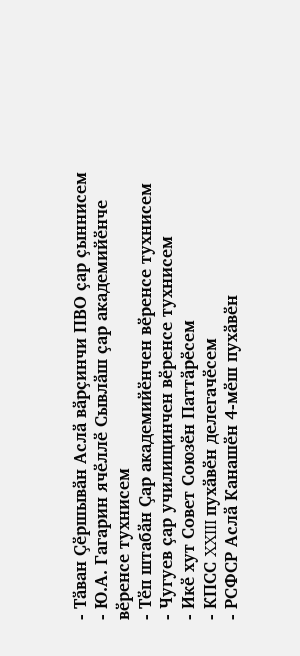- Тӑван Ҫӗршывӑн Аслӑ вӑрҫинчи ПВО ҫар ҫыннисем
- Ю.А. Гагарин ячӗллӗ Сывлӑш ҫар академийӗнче вӗренсе тухнисем
- Тӗп штабӑн Ҫар академийӗнчен вӗренсе тухнисем
- Чугуев ҫар училищинчен вӗренсе тухнисем
- Икӗ хут Совет Союзӗн Паттӑрӗсем
- КПСС XXIII пухӑвӗн делегачӗсем
- РСФСР Аслӑ Канашӗн 4-мӗш пухӑвӗн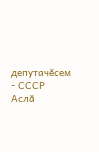депутачӗсем
- СССР Аслӑ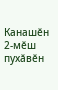Канашӗн 2-мӗш пухӑвӗн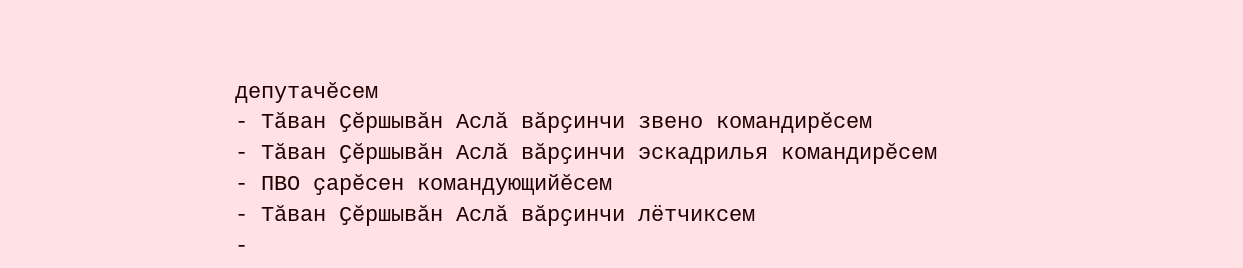депутачӗсем
- Тӑван Ҫӗршывӑн Аслӑ вӑрҫинчи звено командирӗсем
- Тӑван Ҫӗршывӑн Аслӑ вӑрҫинчи эскадрилья командирӗсем
- ПВО ҫарӗсен командующийӗсем
- Тӑван Ҫӗршывӑн Аслӑ вӑрҫинчи лётчиксем
-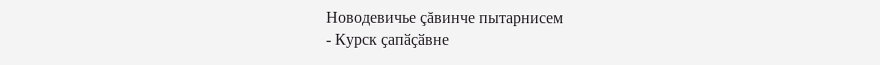Новодевичье çăвинче пытарнисем
- Курск ҫапӑҫӑвне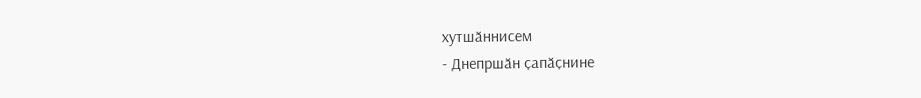хутшӑннисем
- Днепршӑн ҫапӑҫнине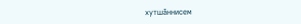хутшӑннисем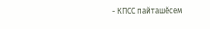- КПСС пайташӗсем